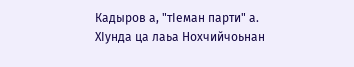Кадыров а, "тIеман парти" а. ХIунда ца лаьа Нохчийчоьнан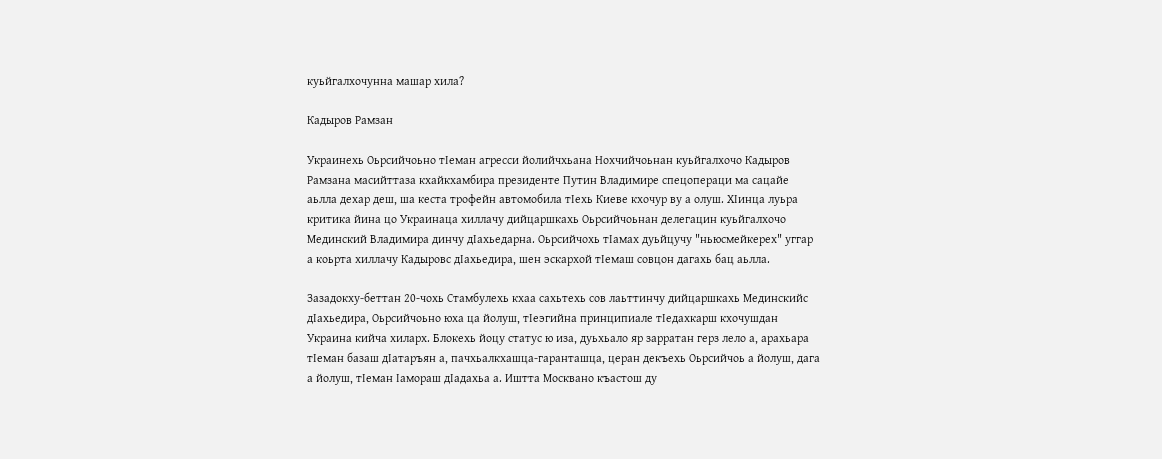куьйгалхочунна машар хила?

Кадыров Рамзан

Украинехь Оьрсийчоьно тIеман агресси йолийчхьана Нохчийчоьнан куьйгалхочо Кадыров Рамзана масийттаза кхайкхамбира президенте Путин Владимире спецопераци ма сацайе аьлла дехар деш, ша кеста трофейн автомобила тIехь Киеве кхочур ву а олуш. ХIинца луьра критика йина цо Украинаца хиллачу дийцаршкахь Оьрсийчоьнан делегацин куьйгалхочо Мединский Владимира динчу дIахьедарна. Оьрсийчохь тIамах дуьйцучу "ньюсмейкерех" уггар а коьрта хиллачу Кадыровс дIахьедира, шен эскархой тIемаш совцон дагахь бац аьлла.

Зазадокху-беттан 20-чохь Стамбулехь кхаа сахьтехь сов лаьттинчу дийцаршкахь Мединскийс дIахьедира, Оьрсийчоьно юха ца йолуш, тIеэгийна принципиале тIедахкарш кхочушдан Украина кийча хиларх. Блокехь йоцу статус ю иза, дуьхьало яр зарратан герз лело а, арахьара тIеман базаш дIатаръян а, пачхьалкхашца-гаранташца, церан декъехь Оьрсийчоь а йолуш, дага а йолуш, тIеман Iамораш дIадахьа а. Иштта Москвано къастош ду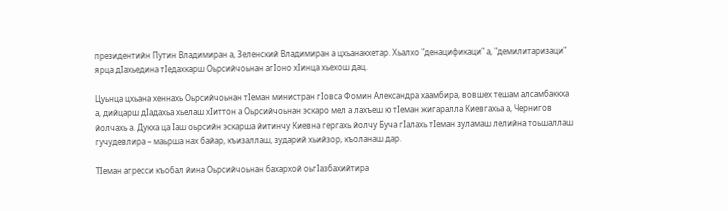президентийн Путин Владимиран а, Зеленский Владимиран а цхьанакхетар. Хьалхо "денацификаци" а, "демилитаризаци" ярца дIахьедина тIедахкарш Оьрсийчоьнан агIоно хIинца хьехош дац.

Цуьнца цхьана хеннахь Оьрсийчоьнан тIеман министран гIовса Фомин Александра хаамбира, вовшех тешам алсамбаккха а, дийцарш дIадахьа хьелаш хIиттон а Оьрсийчоьнан эскаро мел а лахъеш ю тIеман жигаралла Киевгахьа а, Чернигов йолчахь а. Дукха ца Iаш оьрсийн эскарша йитинчу Киевна гергахь йолчу Буча гIалахь тIеман зуламаш лелийна тоьшаллаш гучудевлира – маьрша нах байар, къизаллаш, зударий хьийзор, къоланаш дар.

ТIеман агресси къобал йина Оьрсийчоьнан бахархой оьгIазбахийтира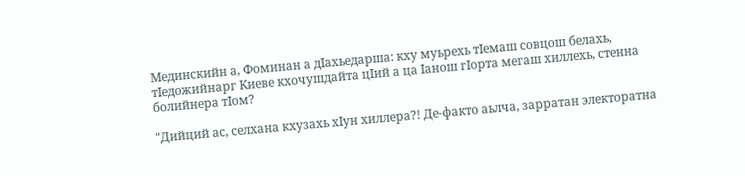Мединскийн а, Фоминан а дIахьедарша: кху муьрехь тIемаш совцош белахь, тIедожийнарг Киеве кхочушдайта цIий а ца Iанош гIорта мегаш хиллехь, стенна болийнера тIом?

"Дийций ас, селхана кхузахь хIун хиллера?! Де-факто аьлча, зарратан электоратна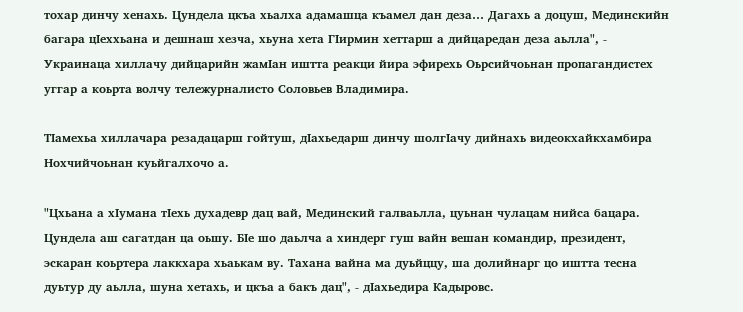тохар динчу хенахь. Цундела цкъа хьалха адамашца къамел дан деза… Дагахь а доцуш, Мединскийн багара цIеххьана и дешнаш хезча, хьуна хета ГIирмин хеттарш а дийцаредан деза аьлла", - Украинаца хиллачу дийцарийн жамIан иштта реакци йира эфирехь Оьрсийчоьнан пропагандистех уггар а коьрта волчу тележурналисто Соловьев Владимира.

ТIамехьа хиллачара резадацарш гойтуш, дIахьедарш динчу шолгIачу дийнахь видеокхайкхамбира Нохчийчоьнан куьйгалхочо а.

"Цхьана а хIумана тIехь духадевр дац вай, Мединский галваьлла, цуьнан чулацам нийса бацара. Цундела аш сагатдан ца оьшу. БIе шо даьлча а хиндерг гуш вайн вешан командир, президент, эскаран коьртера лаккхара хьаькам ву. Тахана вайна ма дуьйццу, ша долийнарг цо иштта тесна дуьтур ду аьлла, шуна хетахь, и цкъа а бакъ дац", - дIахьедира Кадыровс.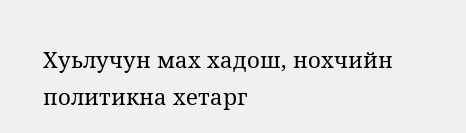Хуьлучун мах хадош, нохчийн политикна хетарг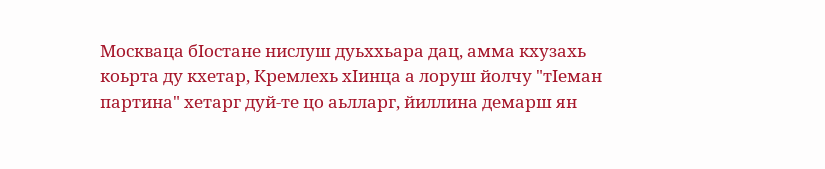Москваца бIостане нислуш дуьххьара дац, амма кхузахь коьрта ду кхетар, Кремлехь хIинца а лоруш йолчу "тIеман партина" хетарг дуй-те цо аьлларг, йиллина демарш ян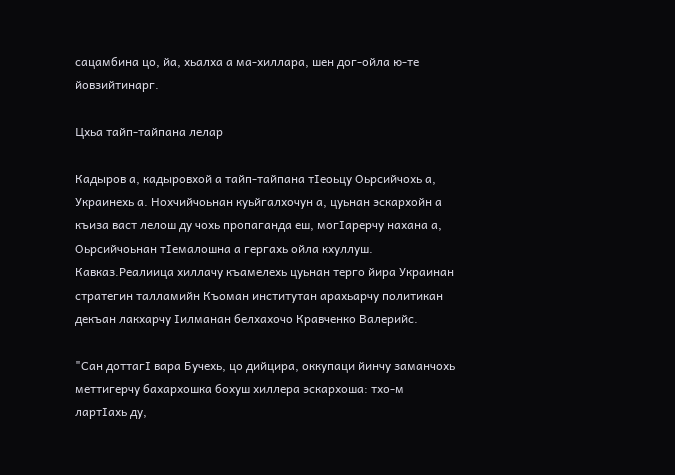сацамбина цо, йа, хьалха а ма-хиллара, шен дог-ойла ю-те йовзийтинарг.

Цхьа тайп-тайпана лелар

Кадыров а, кадыровхой а тайп-тайпана тIеоьцу Оьрсийчохь а, Украинехь а. Нохчийчоьнан куьйгалхочун а, цуьнан эскархойн а къиза васт лелош ду чохь пропаганда еш, могIарерчу нахана а, Оьрсийчоьнан тIемалошна а гергахь ойла кхуллуш. Кавказ.Реалиица хиллачу къамелехь цуьнан терго йира Украинан стратегин талламийн Къоман институтан арахьарчу политикан декъан лакхарчу Iилманан белхахочо Кравченко Валерийс.

"Сан доттагI вара Бучехь, цо дийцира, оккупаци йинчу заманчохь меттигерчу бахархошка бохуш хиллера эскархоша: тхо-м лартIахь ду,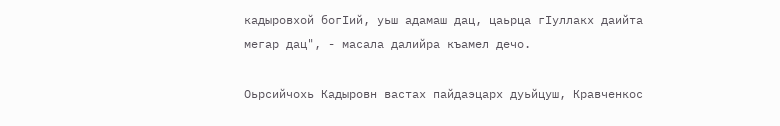кадыровхой богIий, уьш адамаш дац, цаьрца гIуллакх даийта мегар дац", - масала далийра къамел дечо.

Оьрсийчохь Кадыровн вастах пайдаэцарх дуьйцуш, Кравченкос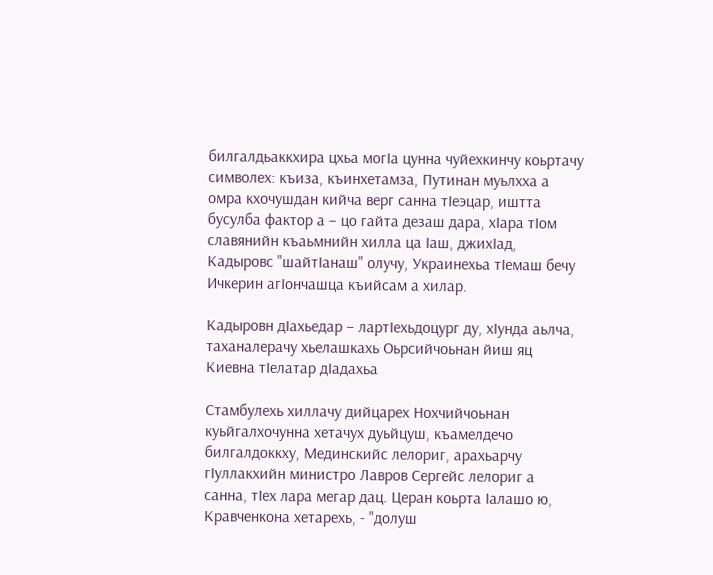билгалдьаккхира цхьа могIа цунна чуйехкинчу коьртачу символех: къиза, къинхетамза, Путинан муьлхха а омра кхочушдан кийча верг санна тIеэцар, иштта бусулба фактор а – цо гайта дезаш дара, хIара тIом славянийн къаьмнийн хилла ца Iаш, джихIад, Кадыровс "шайтIанаш" олучу, Украинехьа тIемаш бечу Ичкерин агIончашца къийсам а хилар.

Кадыровн дIахьедар – лартIехьдоцург ду, хIунда аьлча, таханалерачу хьелашкахь Оьрсийчоьнан йиш яц Киевна тIелатар дIадахьа

Стамбулехь хиллачу дийцарех Нохчийчоьнан куьйгалхочунна хетачух дуьйцуш, къамелдечо билгалдоккху, Мединскийс лелориг, арахьарчу гIуллакхийн министро Лавров Сергейс лелориг а санна, тIех лара мегар дац. Церан коьрта Iалашо ю, Кравченкона хетарехь, - "долуш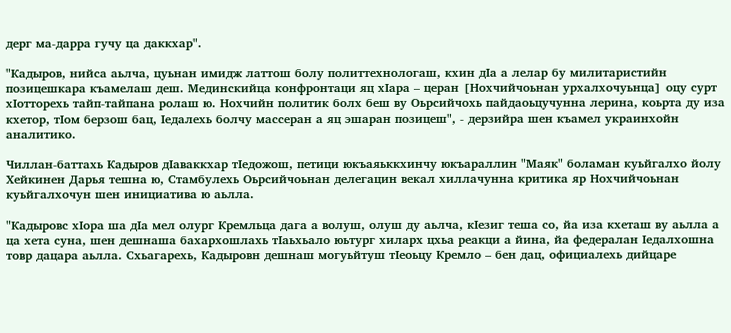дерг ма-дарра гучу ца даккхар".

"Кадыров, нийса аьлча, цуьнан имидж латтош болу политтехнологаш, кхин дIа а лелар бу милитаристийн позицешкара къамелаш деш. Мединскийца конфронтаци яц хIара – церан [Нохчийчоьнан урхалхочуьнца] оцу сурт хIотторехь тайп-тайпана ролаш ю. Нохчийн политик болх беш ву Оьрсийчохь пайдаоьцучунна лерина, коьрта ду иза кхетор, тIом берзош бац, Iедалехь болчу массеран а яц эшаран позицеш", - дерзийра шен къамел украинхойн аналитико.

Чиллан-баттахь Кадыров дIаваккхар тIедожош, петици юкъаяьккхинчу юкъараллин "Маяк" боламан куьйгалхо йолу Хейкинен Дарья тешна ю, Стамбулехь Оьрсийчоьнан делегацин векал хиллачунна критика яр Нохчийчоьнан куьйгалхочун шен инициатива ю аьлла.

"Кадыровс хIора ша дIа мел олург Кремльца дага а волуш, олуш ду аьлча, кIезиг теша со, йа иза кхеташ ву аьлла а ца хета суна, шен дешнаша бахархошлахь тIаьхьало юьтург хиларх цхьа реакци а йина, йа федералан Iедалхошна товр дацара аьлла. Схьагарехь, Кадыровн дешнаш могуьйтуш тIеоьцу Кремло – бен дац, официалехь дийцаре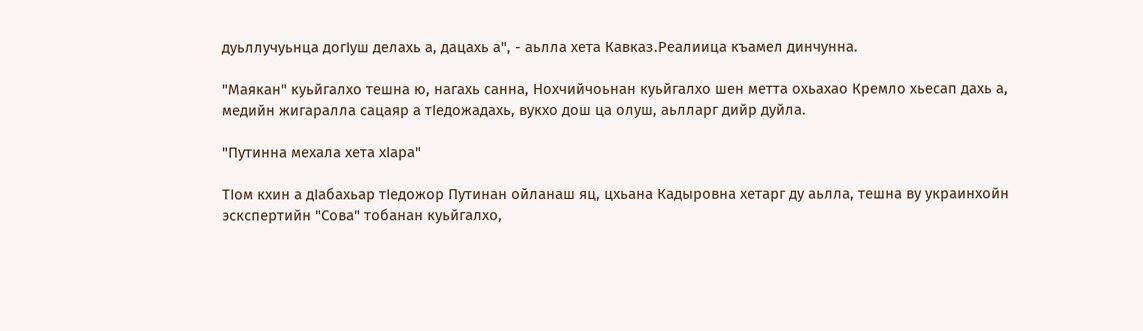дуьллучуьнца догIуш делахь а, дацахь а", - аьлла хета Кавказ.Реалиица къамел динчунна.

"Маякан" куьйгалхо тешна ю, нагахь санна, Нохчийчоьнан куьйгалхо шен метта охьахао Кремло хьесап дахь а, медийн жигаралла сацаяр а тIедожадахь, вукхо дош ца олуш, аьлларг дийр дуйла.

"Путинна мехала хета хIара"

ТIом кхин а дIабахьар тIедожор Путинан ойланаш яц, цхьана Кадыровна хетарг ду аьлла, тешна ву украинхойн эскспертийн "Сова" тобанан куьйгалхо,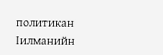политикан Iилманийн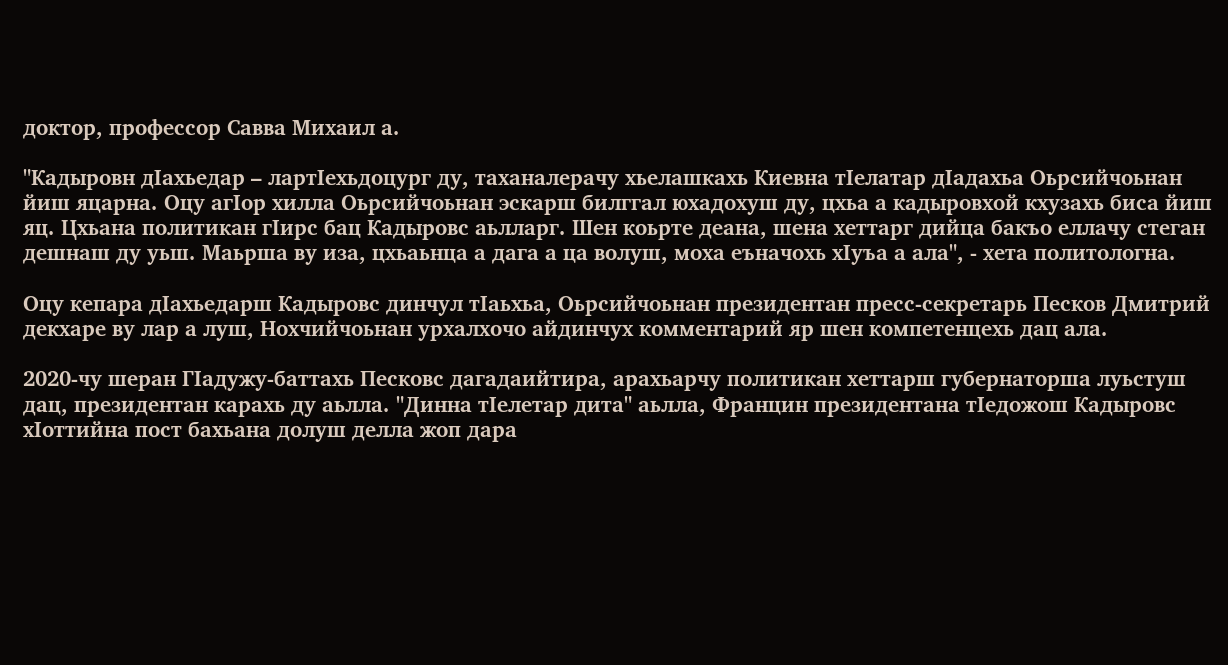доктор, профессор Савва Михаил а.

"Кадыровн дIахьедар – лартIехьдоцург ду, таханалерачу хьелашкахь Киевна тIелатар дIадахьа Оьрсийчоьнан йиш яцарна. Оцу агIор хилла Оьрсийчоьнан эскарш билггал юхадохуш ду, цхьа а кадыровхой кхузахь биса йиш яц. Цхьана политикан гIирс бац Кадыровс аьлларг. Шен коьрте деана, шена хеттарг дийца бакъо еллачу стеган дешнаш ду уьш. Маьрша ву иза, цхьаьнца а дага а ца волуш, моха еъначохь хIуъа а ала", - хета политологна.

Оцу кепара дIахьедарш Кадыровс динчул тIаьхьа, Оьрсийчоьнан президентан пресс-секретарь Песков Дмитрий декхаре ву лар а луш, Нохчийчоьнан урхалхочо айдинчух комментарий яр шен компетенцехь дац ала.

2020-чу шеран ГIадужу-баттахь Песковс дагадаийтира, арахьарчу политикан хеттарш губернаторша луьстуш дац, президентан карахь ду аьлла. "Динна тIелетар дита" аьлла, Францин президентана тIедожош Кадыровс хIоттийна пост бахьана долуш делла жоп дара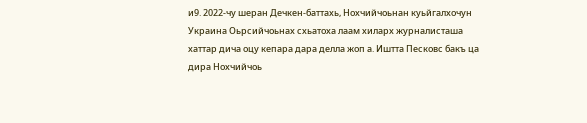и9. 2022-чу шеран Дечкен-баттахь, Нохчийчоьнан куьйгалхочун Украина Оьрсийчоьнах схьатоха лаам хиларх журналисташа хаттар дича оцу кепара дара делла жоп а. Иштта Песковс бакъ ца дира Нохчийчоь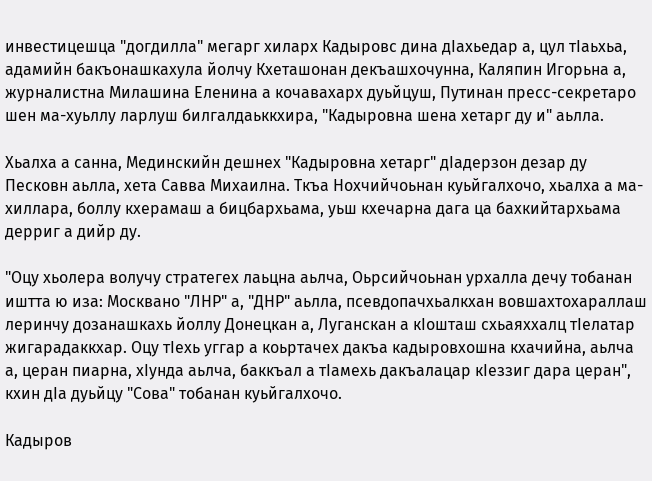инвестицешца "догдилла" мегарг хиларх Кадыровс дина дIахьедар а, цул тIаьхьа, адамийн бакъонашкахула йолчу Кхеташонан декъашхочунна, Каляпин Игорьна а, журналистна Милашина Еленина а кочавахарх дуьйцуш, Путинан пресс-секретаро шен ма-хуьллу ларлуш билгалдаьккхира, "Кадыровна шена хетарг ду и" аьлла.

Хьалха а санна, Мединскийн дешнех "Кадыровна хетарг" дIадерзон дезар ду Песковн аьлла, хета Савва Михаилна. Ткъа Нохчийчоьнан куьйгалхочо, хьалха а ма-хиллара, боллу кхерамаш а бицбархьама, уьш кхечарна дага ца бахкийтархьама дерриг а дийр ду.

"Оцу хьолера волучу стратегех лаьцна аьлча, Оьрсийчоьнан урхалла дечу тобанан иштта ю иза: Москвано "ЛНР" а, "ДНР" аьлла, псевдопачхьалкхан вовшахтохараллаш леринчу дозанашкахь йоллу Донецкан а, Луганскан а кIошташ схьаяххалц тIелатар жигарадаккхар. Оцу тIехь уггар а коьртачех дакъа кадыровхошна кхачийна, аьлча а, церан пиарна, хIунда аьлча, баккъал а тIамехь дакъалацар кIеззиг дара церан", кхин дIа дуьйцу "Сова" тобанан куьйгалхочо.

Кадыров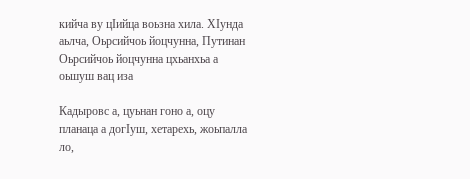кийча ву цIийца воьзна хила. ХIунда аьлча, Оьрсийчоь йоцчунна, Путинан Оьрсийчоь йоцчунна цхьанхьа а оьшуш вац иза

Кадыровс а, цуьнан гоно а, оцу планаца а догIуш, хетарехь, жоьпалла ло,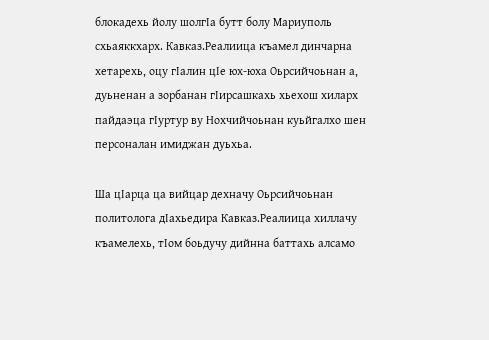блокадехь йолу шолгIа бутт болу Мариуполь схьаяккхарх. Кавказ.Реалиица къамел динчарна хетарехь, оцу гIалин цIе юх-юха Оьрсийчоьнан а, дуьненан а зорбанан гIирсашкахь хьехош хиларх пайдаэца гIуртур ву Нохчийчоьнан куьйгалхо шен персоналан имиджан дуьхьа.

Ша цIарца ца вийцар дехначу Оьрсийчоьнан политолога дIахьедира Кавказ.Реалиица хиллачу къамелехь, тIом боьдучу дийнна баттахь алсамо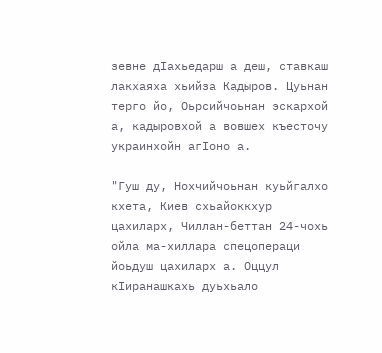зевне дIахьедарш а деш, ставкаш лакхаяха хьийза Кадыров. Цуьнан терго йо, Оьрсийчоьнан эскархой а, кадыровхой а вовшех къесточу украинхойн агIоно а.

"Гуш ду, Нохчийчоьнан куьйгалхо кхета, Киев схьайоккхур цахиларх, Чиллан-беттан 24-чохь ойла ма-хиллара спецопераци йоьдуш цахиларх а. Оццул кIиранашкахь дуьхьало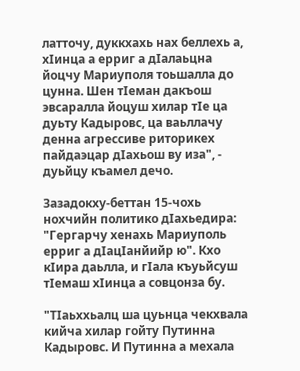латточу, дуккхахь нах беллехь а, хIинца а ерриг а дIалаьцна йоцчу Мариуполя тоьшалла до цунна. Шен тIеман дакъош эвсаралла йоцуш хилар тIе ца дуьту Кадыровс, ца ваьллачу денна агрессиве риторикех пайдаэцар дIахьош ву иза", - дуьйцу къамел дечо.

Зазадокху-беттан 15-чохь нохчийн политико дIахьедира: "Гергарчу хенахь Мариуполь ерриг а дIацIанйийр ю". Кхо кIира даьлла, и гIала къуьйсуш тIемаш хIинца а совцонза бу.

"ТIаьххьалц ша цуьнца чекхвала кийча хилар гойту Путинна Кадыровс. И Путинна а мехала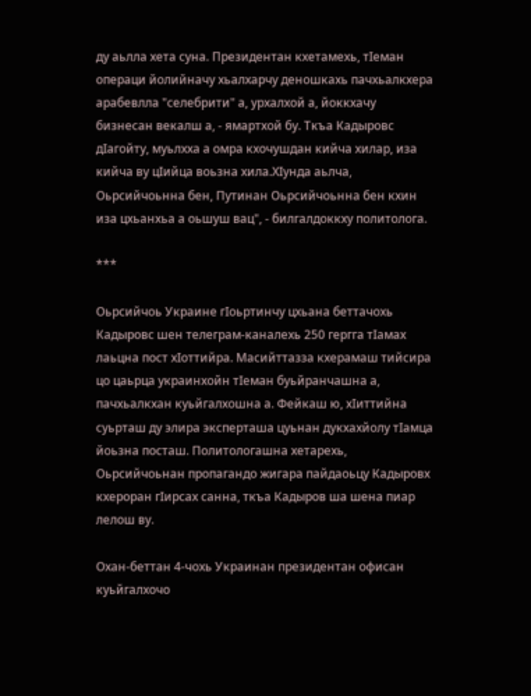ду аьлла хета суна. Президентан кхетамехь, тIеман операци йолийначу хьалхарчу деношкахь пачхьалкхера арабевлла "селебрити" а, урхалхой а, йоккхачу бизнесан векалш а, - ямартхой бу. Ткъа Кадыровс дIагойту, муьлхха а омра кхочушдан кийча хилар, иза кийча ву цIийца воьзна хила.ХIунда аьлча, Оьрсийчоьнна бен, Путинан Оьрсийчоьнна бен кхин иза цхьанхьа а оьшуш вац", - билгалдоккху политолога.

***

Оьрсийчоь Украине гIоьртинчу цхьана беттачохь Кадыровс шен телеграм-каналехь 250 гергга тIамах лаьцна пост хIоттийра. Масийттазза кхерамаш тийсира цо цаьрца украинхойн тIеман буьйранчашна а, пачхьалкхан куьйгалхошна а. Фейкаш ю, хIиттийна суьрташ ду элира эксперташа цуьнан дукхахйолу тIамца йоьзна посташ. Политологашна хетарехь, Оьрсийчоьнан пропагандо жигара пайдаоьцу Кадыровх кхероран гIирсах санна, ткъа Кадыров ша шена пиар лелош ву.

Охан-беттан 4-чохь Украинан президентан офисан куьйгалхочо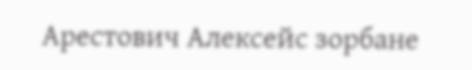Арестович Алексейс зорбане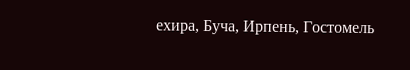ехира, Буча, Ирпень, Гостомель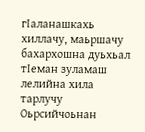гIаланашкахь хиллачу, маьршачу бахархошна дуьхьал тIеман зуламаш лелийна хила тарлучу Оьрсийчоьнан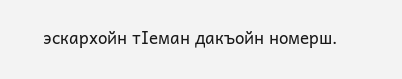эскархойн тIеман дакъойн номерш.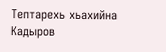Тептарехь хьахийна Кадыров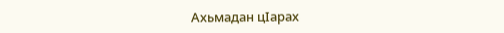Ахьмадан цIарах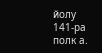йолу 141-ра полк а.